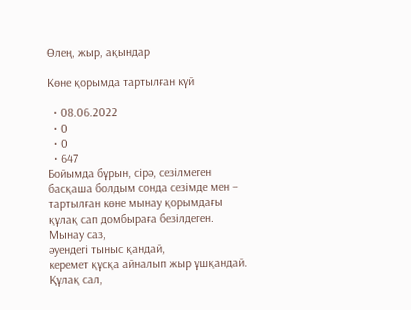Өлең, жыр, ақындар

Көне қорымда тартылған күй

  • 08.06.2022
  • 0
  • 0
  • 647
Бойымда бұрын, сiрә, сезiлмеген
басқаша болдым сонда сезiмде мен –
тартылған көне мынау қорымдағы
құлақ сап домбыраға безiлдеген.
Мынау саз,
әуендегi тыныс қандай,
керемет құсқа айналып жыр ұшқандай.
Құлақ сал,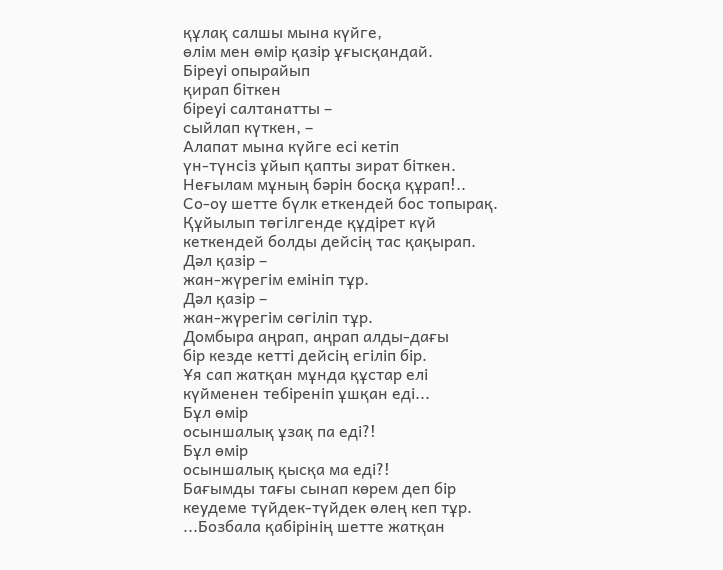құлақ салшы мына күйге,
өлiм мен өмiр қазiр ұғысқандай.
Бiреуi опырайып
қирап бiткен
бiреуi салтанатты –
сыйлап күткен, –
Алапат мына күйге есi кетiп
үн-түнсiз ұйып қапты зират бiткен.
Неғылам мұның бәрiн босқа құрап!..
Со-оу шетте бүлк еткендей бос топырақ.
Құйылып төгiлгенде құдiрет күй
кеткендей болды дейсiң тас қақырап.
Дәл қазiр –
жан-жүрегiм емiнiп тұр.
Дәл қазiр –
жан-жүрегiм сөгiлiп тұр.
Домбыра аңрап, аңрап алды-дағы
бiр кезде кеттi дейсiң егiлiп бiр.
Ұя сап жатқан мұнда құстар елi
күйменен тебiренiп ұшқан едi...
Бұл өмiр
осыншалық ұзақ па едi?!
Бұл өмiр
осыншалық қысқа ма едi?!
Бағымды тағы сынап көрем деп бiр
кеудеме түйдек-түйдек өлең кеп тұр.
...Бозбала қабiрiнiң шетте жатқан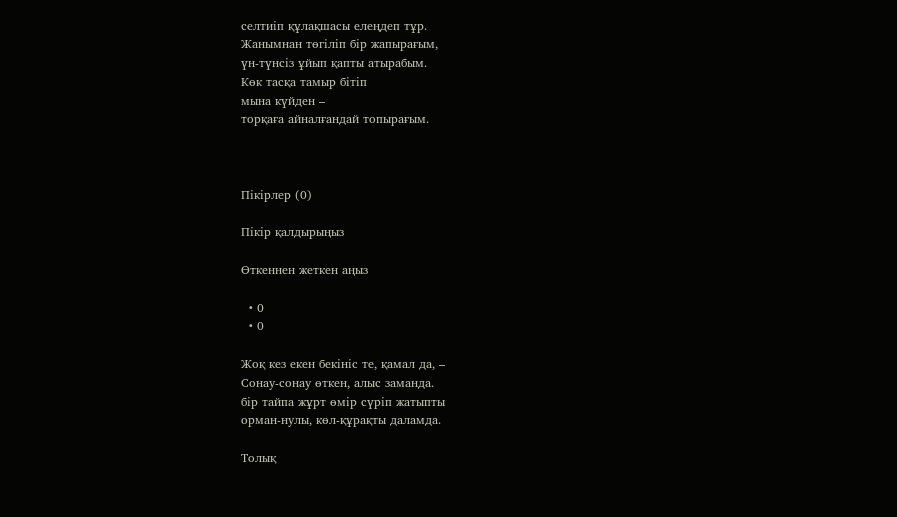селтиiп құлақшасы елеңдеп тұр.
Жанымнан төгiлiп бiр жапырағым,
үн-түнсiз ұйып қапты атырабым.
Көк тасқа тамыр бiтiп
мына күйден –
торқаға айналғандай топырағым.



Пікірлер (0)

Пікір қалдырыңыз

Өткеннен жеткен аңыз

  • 0
  • 0

Жоқ кез екен бекiнiс те, қамал да, –
Сонау-сонау өткен, алыс заманда.
бiр тайпа жұрт өмiр сүрiп жатыпты
орман-нулы, көл-құрақты даламда.

Толық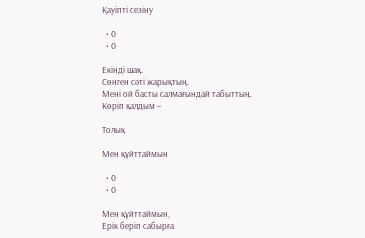Қауіпті сезіну

  • 0
  • 0

Екiндi шақ.
Сөнген сәтi жарықтың.
Менi ой басты салмағындай табыттың.
Көрiп қалдым –

Толық

Мен құйттаймын

  • 0
  • 0

Мен құйттаймын,
Ерiк берiп сабырға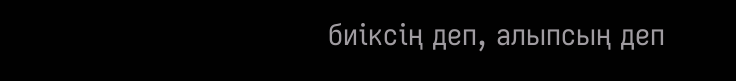биiксiң деп, алыпсың деп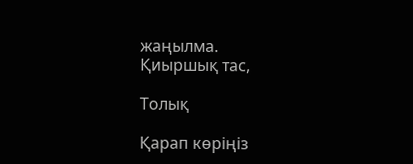жаңылма.
Қиыршық тас,

Толық

Қарап көріңіз